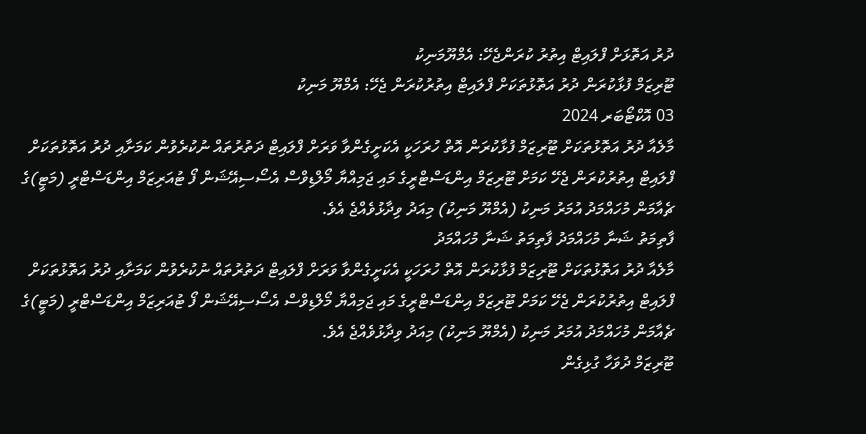ދުރު އަތޮޅަށް ފްލައިޓް އިތުރު ކުރަންޖެހޭ: އެމްޔޫމަނިކު
ޓޫރިޒަމް ފުޅާކުރަން ދުރު އަތޮޅުތަކަށް ފްލައިޓް އިތުރުކުރަން ޖެހޭ: އެމްޔޫ މަނިކު
03 އޮކްޓޯބަރ 2024
މާލެއާ ދުރު އަތޮޅުތަކަށް ޓޫރިޒަމް ފުޅާކުރަން އޮތް ހުރަހަކީ އެކަށީގެންވާ ވަރަށް ފްލައިޓް ދަތުރުތައް ނުކުރެވުން ކަމަށާއި ދުރު އަތޮޅުތަކަށް ފްލައިޓް އިތުރުކުރަން ޖެހޭ ކަމަށް ޓޫރިޒަމް އިންޑަސްޓްރީގެ މައި ޖަމިއްޔާ މޯލްޑިވްސް އެސޯސިއޭޝަން ފޯ ޓުއަރިޒަމް އިންޑަސްޓްރީ (މަޓީ)ގެ ޗެއާމަން މުހައްމަދު އުމަރު މަނިކު (އެމްޔޫ މަނިކު) މިއަދު ވިދާޅުވެއްޖެ އެވެ.
ފާތިމަތު ޝަނާ މުހައްމަދު ފާތިމަތު ޝަނާ މުހައްމަދު
މާލެއާ ދުރު އަތޮޅުތަކަށް ޓޫރިޒަމް ފުޅާކުރަން އޮތް ހުރަހަކީ އެކަށީގެންވާ ވަރަށް ފްލައިޓް ދަތުރުތައް ނުކުރެވުން ކަމަށާއި ދުރު އަތޮޅުތަކަށް ފްލައިޓް އިތުރުކުރަން ޖެހޭ ކަމަށް ޓޫރިޒަމް އިންޑަސްޓްރީގެ މައި ޖަމިއްޔާ މޯލްޑިވްސް އެސޯސިއޭޝަން ފޯ ޓުއަރިޒަމް އިންޑަސްޓްރީ (މަޓީ)ގެ ޗެއާމަން މުހައްމަދު އުމަރު މަނިކު (އެމްޔޫ މަނިކު) މިއަދު ވިދާޅުވެއްޖެ އެވެ.
ޓޫރިޒަމް ދުވަހާ ގުޅިގެން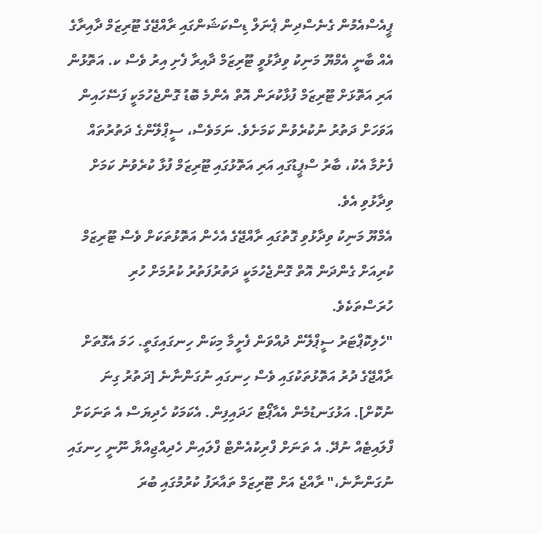ޕީއެސްއެމުން ގެނެސްދިން ޕެނަލް ޑިސްކަޝަންގައި ރާއްޖޭގެ ޓޫރިޒަމް ދާއިރާގެ އެއް ބާނީ އެމްޔޫ މަނިކު ވިދާޅުވީ ޓޫރިޒަމް ދާއިރާ ފެށި އިރު ވެސް ކ. އަތޮޅުން އަރި އަތޮޅަށް ޓޫރިޒަމް ފުޅާކުރަން އޮތް އެންމެ ބޮޑު ގޮންޖެހުމަކީ ފަސޭހައިން އަވަހަށް ދަތުރު ނުކުރެވުން ކަމަށެވެ. ނަމަވެސް، ސީޕްލޭންގެ ދަތުރުތައް ފެށުމާ އެކު، ބާރު ސްޕީޑުގައި އަރި އަތޮޅުގައި ޓޫރިޒަމް ފުޅާ ކުރެވުނު ކަމަށް ވިދާޅުވި އެވެ.
އެމްޔޫ މަނިކު ވިދާޅުވި ގޮތުގައި ރާއްޖޭގެ އެހެން އަތޮޅުތަކަށް ވެސް ޓޫރިޒަމް ކުރިއަށް ގެންދަން އޮތް ގޮންޖެހުމަކީ ދަތުރުފަތުރު ކުރުމަށް ހުރި ހުރަސްތަކެވެ.
"ހެލިކޮޕްޓަރު ސީޕްލޭން ދުއްވަން ފެށީމާ މިކަން ހިނގައިގަތީ. ހަމަ އެގޮތަށް ރާއްޖޭގެ ދުރު އަތޮޅުތަކުގައި ވެސް ހިނގައި ނުގަންނާނެ [ދަތުރު ގިނަ ނުކޮށް]. އަޅުގަނޑުމެން އެއާޕޯޓު ހަދައިފިން. އެކަމަކު ހެދިޔަސް އެ ތަނަކަށް ފްލައިޓެއް ނުދޭ. އެ ތަނަށް ފްރިކުއެންޓް ފްލައިން ހެދިއްޖިއްޔާ ނޫނީ ހިނގައި ނުގަންނާނެ،" ރާއްޖެ އަށް ޓޫރިޒަމް ތައާރަފު ކުރުމުގައި ބުރަ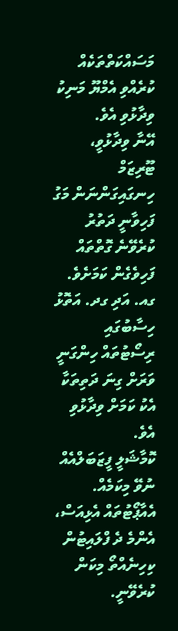މަސައްކަތްތަކެއް ކުރެއްވި އެމްޔޫ މަނިކު ވިދާޅުވި އެވެ.
އޭނާ ވިދާޅުވީ، ޓޫރިޒަމް ހިނގައިގަންނަން މަގު ފަހިވާނީ ދަތުރު ކުރެވޭނެ ގޮތްތައް ފަހިވެގެން ކަމަށެވެ. ގއ. އަދި ގދ. އަތޮޅު ހިސާބުގައި ރިސޯޓުތައް ހިންގަނީ ވަރަށް ގިނަ ދަތިތަކާ އެކު ކަމަށް ވިދާޅުވި އެވެ.
ކޮމާޝަލީ ފީޒަބަލްއެއް ނުވޭ މިކަމެއް. އެއާޕޯޓުތައް އެޅިއަސް، އެންމެ ދެ ފްލައިޓުން ކިހިނެއްތޯ މިކަން ކުރެވޭނީ.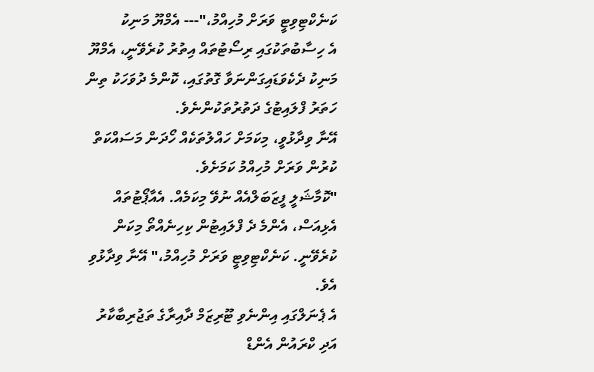ކަނެކްޓިވިޓީ ވަރަށް މުހިއްމު،"--- އެމްޔޫ މަނިކު
އެ ހިސާބުތަކުގައި ރިސޯޓުތައް އިތުރު ކުރެވޭނީ، އެމްޔޫ މަނިކު ދެކެވަޑައިގަންނަވާ ގޮތުގައި، ކޮންމެ ދުވަހަކު ތިން ހަތަރު ފްލައިޓުގެ ދަތުރުތަކުންނެވެ.
އޭނާ ވިދާޅުވީ، މިކަމަށް ހައްލުތަކެއް ހޯދަން މަސައްކަތް ކުރުން ވަރަށް މުހިއްމު ކަމަށެވެ.
"ކޮމާޝަލީ ފީޒަބަލްއެއް ނުވޭ މިކަމެއް. އެއާޕޯޓުތައް އެޅިއަސް، އެންމެ ދެ ފްލައިޓުން ކިހިނެއްތޯ މިކަން ކުރެވޭނީ. ކަނެކްޓިވިޓީ ވަރަށް މުހިއްމު،" އޭނާ ވިދާޅުވި އެވެ.
އެ ޕެނަލްގައި އިންނެވި ޓޫރިޒަމް ދާއިރާގެ ތަޖުރިބާކާރު އަދި ކްރައުން އެންޑް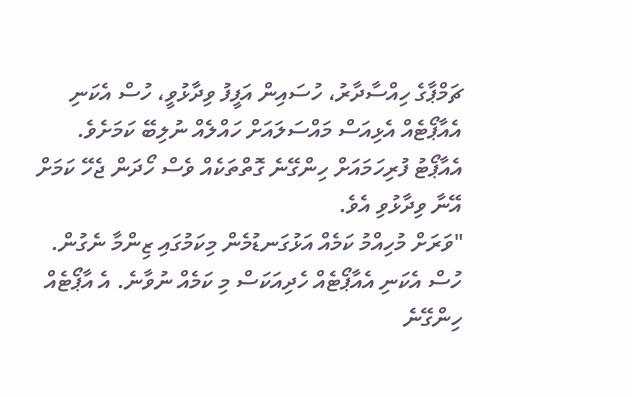ޗަމްޕާގެ ހިއްސާދާރު، ހުސައިން އަފީފު ވިދާޅުވީ، ހުސް އެކަނި އެއާޕޯޓެއް އެޅިއަސް މައްސަލައަށް ހައްލެއް ނުލިބޭ ކަމަށެވެ. އެއާޕޯޓު ފުރިހަމައަށް ހިންގޭނެ ގޮތްތަކެއް ވެސް ހޯދަން ޖެހޭ ކަމަށް އޭނާ ވިދާޅުވި އެވެ.
"ވަރަށް މުހިއްމު ކަމެއް އަޅުގަނޑުމެން މިކަމުގައި ޒިންމާ ނެގުން. ހުސް އެކަނި އެއާޕޯޓެއް ހެދިއަކަސް މި ކަމެއް ނުވާނެ. އެ އާޕޯޓެއް ހިންގޭނެ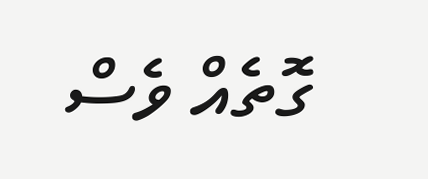ގޮތެއް ވެސް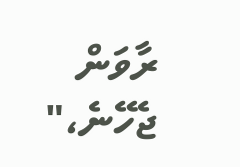ރާވަން ޖެހޭނެ،"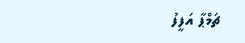ޗަމްޕާ އަފީފު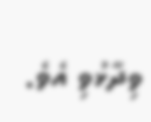ވިދާޅުވި އެވެ.